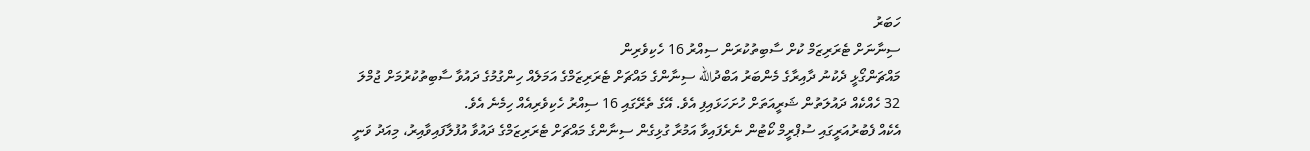ހަބަރު
ސިނާނަށް ޓެރަރިޒަމް ކުށް ސާބިތުކުރަން ސިއްރު 16 ހެކިވެރިން
މައްޗަންގޯޅީ ދެކުނު ދާއިރާގެ މެންބަރު އަބްދުالله ސިނާންގެ މައްޗަށް ޓެރަރިޒަމްގެ އަމަލެއް ހިންގުމުގެ ދައުވާ ސާބިތުކުރުމަށް ޖުމްލަ 32 ހެއްކެއް ދައުލަތުން ޝަރީއަތަށް ހުށަހަޅައިފި އެވެ. އޭގެ ތެރޭގައި 16 ސިއްރު ހެކިވެރިއެއް ހިމެނެ އެވެ.
އެކެއް ފެބުރުއަރީގައި ސުޕްރީމް ކޯޓުން ނެރެފައިވާ އަމުރާ ގުޅިގެން ސިނާންގެ މައްޗަށް ޓެރަރިޒަމްގެ ދައުވާ އުފުލާފައިވާއިރު، މިއަދު ވަނީ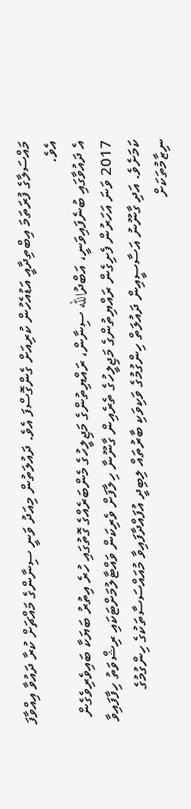މައްސަލާގެ ފުރަތަމަ އިބްތިދާއީ އަޑުއެހުން ކުރިއަށް ގެންގޮސްފަ އެވެ. ދައުލަތުން މިއަދު ވަނީ ސިނާންގެ މައްޗަށް ކުރާ ދައުވާ އިއްވާފަ އެވެ.
އެ ދައުވާގައި ބުނެފައިވަނީ، އަބްދުالله ސިނާން، ރައްޔިތުންގެ މަޖިލީހުގެ މެންބަރެއްގެ ގޮތުގައި ހުރެ އިތުރު ބަޔަކާ ބައިވެރިވެގެން 2017 ވަނަ އަހަރުން ފެށިގެން ރައްޔިތުންގެ މަޖިލީހުގެ ތެރެއިން ގާނޫނާ ހިލާފަށް ވެރިކަން ވައްޓާލުމަށްޓަކައި ރިޝްވަތު ހިފާފައިވާ ކަމަށެވެ. އަދި ގާނޫނު އަސާސީއިން ދައުލަތް ހިންގުމުގެ ވަކިވަކި ބާރުތައް ލިބިދީ އުފައްދާފައިވާ މުއައްސަސާތަކުގެ ހިންގުމުގެ ނިޒާމުތަކަށް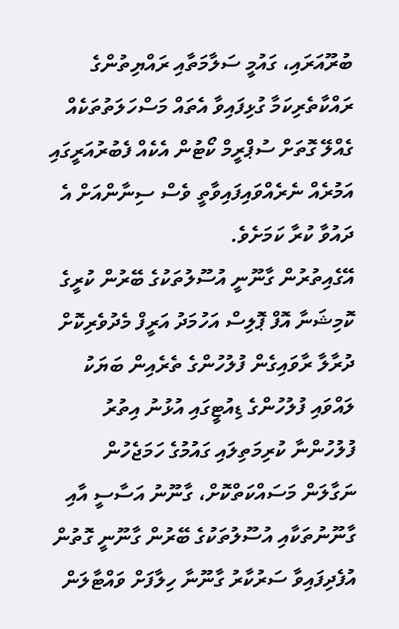ބުރޫއަރައި، ގައުމީ ސަލާމަތާއި ރައްޔިތުންގެ ރައްކާތެރިކަމާ ގުޅިފައިވާ އެތައް މަސްހަލަތުތަކެއް ގެއްލޭ ގޮތަށް ސުޕްރީމް ކޯޓުން އެކެއް ފެބުރުއަރީގައި އަމުރެއް ނެރެއްވައިފައިވާތީ ވެސް ސިނާންއަށް އެ ދައުވާ ކުރާ ކަމަށެވެ.
އޭގެއިތުރުން ގާނޫނީ އުސޫލުތަކުގެ ބޭރުން ކުރީގެ ކޮމިޝަނާ އޮފް ޕޮލިސް އަހުމަދު އަރީފް މެދުވެރިކޮށް ދުރާލާ ރާވައިގެން ފުލުހުންގެ ތެރެއިން ބަޔަކު ލައްވައި ފުލުހުންގެ ޑިއުޓީގައި އުޅުނު އިތުރު ފުލުހުންނާ ކުރިމަތިލައި ގައުމުގެ ހަމަޖެހުން ނަގާލަން މަސައްކަތްކޮށް، ގާނޫނު އަސާސީ އާއި ގާނޫނުތަކާއި އުސޫލުތަކުގެ ބޭރުން ގާނޫނީ ގޮތުން އުފެދިފައިވާ ސަރުކާރު ގާނޫނާ ހިލާފަށް ވައްޓާލަން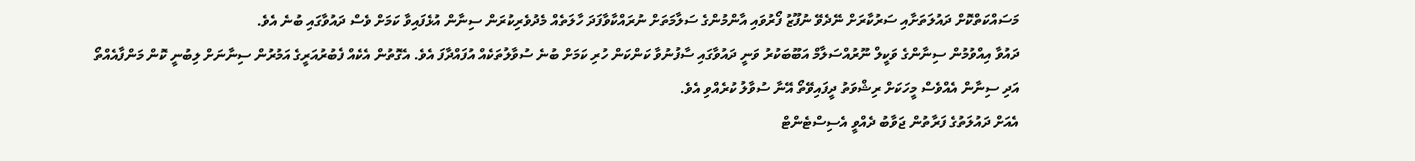މަސައްކަތްކޮށް ދައުލަތަށާއި ސަރުކާރަށް ނޭދެވޭ ނުފޫޒު ފޯރުވައި އާންމުންގެ ސަލާމަތަށް ނުރައްކާވާފަދަ ހާލަތެއް މެދުވެރިކުރަން ސިނާން އުޅެފައިވާ ކަމަށް ވެސް ދައުވާގައި ބުނެ އެވެ.
ދައުވާ އިއްވުމުން ސިނާންގެ ވަކީލް ނޫރުއްސަލާމް އަބޫބަކުރު ވަނީ ދައުވާގައި ސާފުނުވާ ކަންކަން ހުރި ކަމަށް ބުނެ ސުވާލުތަކެއް އުފައްދާފަ އެވެ. އެގޮތުން އެކެއް ފެބުރުއަރީގެ އަމުރުން ސިނާނަށް ލިބުނީ ކޮން މަންފާއެއްތޯ އަދި ސިނާން އެއްވެސް މީހަކަށް ރިޝްވަތު ދީފައިވޭތޯ އޭނާ ސުވާލު ކުރެއްވި އެވެ.
އެއަށް ދައުލަތުގެ ފަރާތުން ޖަވާބު ދެއްވީ އެސިސްޓެންޓް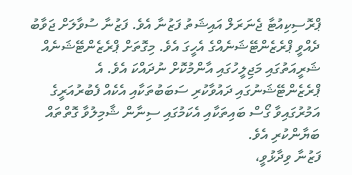ޕްރޮސިކިއުޓާ ޖެނަރަލް އައިޝަތު ފަޒުނާ އެވެ. ފަޒުނާ ސުވާލަށް ޖަވާބު ދެއްވީ ޕްރެޒެންޓޭޝަނެއްގެ އެހީގަ އެވެ. މިގޮތަށް ޕްރެޒެންޓޭޝަނެއް ޝަރީއަތުގައި މަޖިލީހުގައި އާންމުކޮށް ނުދައްކަ އެވެ. އެ ޕްރެޒެންޓޭޝަނުގައި ދައުވާކުރި ސަބަބުތަކާއި އެކެއް ފެބުރުއަރީގެ އަމުރުގައިވާ ގޯސް ބައިތަކާއި އެކަމުގައި ސިނާން ޝާމިލުވާ ގޮތްތައް ބަޔާންކުރި އެވެ.
ފަޒުނާ ވިދާޅުވީ،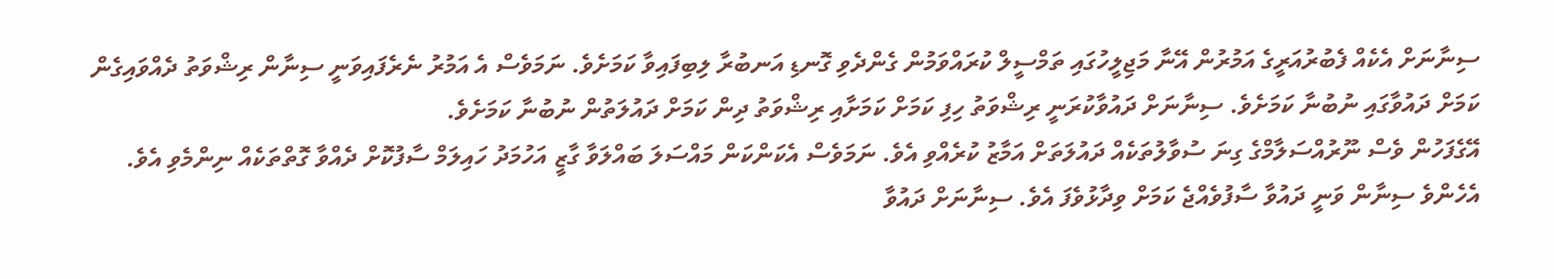ސިނާނަށް އެކެއް ފެބުރުއަރީގެ އަމުރުން އޭނާ މަޖިލީހުގައި ތަމްސީލް ކުރައްވަމުން ގެންދެވި ގޮނޑި އަނބުރާ ލިބިފައިވާ ކަމަށެވެ. ނަމަވެސް އެ އަމުރު ނެރެފައިވަނީ ސިނާން ރިޝްވަތު ދެއްވައިގެން ކަމަށް ދައުވާގައި ނުބުނާ ކަމަށެވެ. ސިނާނަށް ދައުވާކުރަނީ ރިޝްވަތު ހިފި ކަމަށް ކަމަށާއި ރިޝްވަތު ދިން ކަމަށް ދައުލަތުން ނުބުނާ ކަމަށެވެ.
އޭގެފަހުން ވެސް ނޫރުއްސަލާމްގެ ގިނަ ސުވާލުތަކެއް ދައުލަތަށް އަމާޒު ކުރެއްވި އެވެ. ނަމަވެސް އެކަންކަން މައްސަލަ ބައްލަވާ ގާޒީ އަހުމަދު ހައިލަމް ސާފުކޮށް ދެއްވާ ގޮތްތަކެއް ނިންމެވި އެވެ. އެހެންވެ ސިނާން ވަނީ ދައުވާ ސާފުވެއްޖެ ކަމަށް ވިދާޅުވެފަ އެވެ. ސިނާނަށް ދައުވާ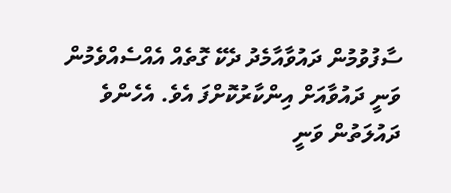ސާފުވުމުން ދައުވާއާމެދު ދެކޭ ގޮތެއް އެއްސެއްވެމުން ވަނީ ދައުވާއަށް އިންކާރުކޮށްފަ އެވެ. އެހެންވެ ދައުލަތުން ވަނީ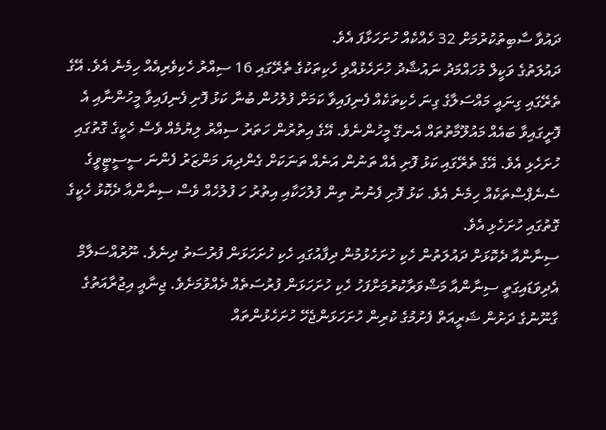ދައުވާ ސާބިތުކުރުމަށް 32 ހެއްކެއް ހުށަހަޅާފަ އެވެ.
ދައުލަތުގެ ވަކީލް މުހައްމަދު ނައުޝާދު ހުށަހެޅުއްވި ހެކިތަކުގެ ތެރޭގައި 16 ސިއްރު ހެކިވެރިއެއް ހިމެނެ އެވެ. އޭގެ ތެރޭގައި ގިނައީ މައްސަލާގެ ގިނަ ހެކިތަކެއް ފެނިފައިވާ ކަމަށް ފުލުހުން ބުނާ ކަޅު ފޮށި ފެނިފައިވާ މީހުންނާއި އެ ފޮށީގައިވާ ބައެއް މައުލޫމާތުތައް އެނގޭ މީހުންނެވެ. އޭގެ އިތުރުން ހަތަރު ސިއްރު ލިޔުމެއް ވެސް ހެކީގެ ގޮތުގައި ހުށަހެޅި އެވެ. އޭގެ ތެރޭގައި ކަޅު ފޮށި އެއް ތަނުން އަނެއް ތަނަކަށް ގެންދިޔަ މަންޒަރު ފެންނަ ސީސީޓީވީގެ ސެނެޕްސްތަކެއް ހިމެނެ އެވެ. ކަޅު ފޮށި ފެނުނު ތިން ފުލުހަކާއި އިތުރު ހަ ފުލުހެއް ވެސް ސިނާންއާ ދެކޮޅު ހެކީގެ ގޮތުގައި ހުށަހެޅި އެވެ.
ސިނާންއާ ދެކޮޅަށް ދައުލަތުން ހެކި ހުށަހެޅުމުން ދިފާއުގައި ހެކި ހުށަހަޅަން ފުރުސަތު ދިނެވެ. ނޫރުއްސަލާމް އެދިވަޑައިގަތީ ސިނާންއާ މަޝްވަރާކުރުމަށްފަހު ހެކި ހުށަހަޅަން ފުރުސަތެއް ދެއްވުމަށެވެ. ޖިނާއީ އިޖުރާއަތުގެ ގާނޫނުގެ ދަށުން ޝަރީއަތް ފެށުމުގެ ކުރިން ހުށަހަޅަންޖެހޭ ހުށަހެޅުންތައް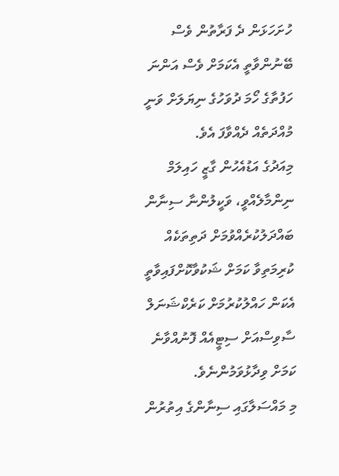ހުށަހަޅަން ދެ ފަރާތުން ވެސް ބޭނުންވާތީ އެކަމަށް ވެސް އަންނަ ހަފުތާގެ ހޯމަ ދުވަހުގެ ނިޔަލަށް ވަނީ މުއްދަތެއް ދެއްވާފަ އެވެ.
މިއަދުގެ އަޑުއެހުން ގާޒީ ހައިލަމް ނިންމާލެއްވީ، ވަކީލުންނާ ސިނާން ބައްދަލުކުރެއްވުމަށް ދަތިތަކެއް ކުރިމަތިވާ ކަމަށް ޝަކުވާކޮށްފައިވާތީ އެކަން ހައްލުކުރުމަށް ކަރެކްޝަނަލް ސާވިސްއަށް ސިޓީއެއް ފޮނުއްވާނެ ކަމަށް ވިދާޅުވަމުންނެވެ.
މި މައްސަލާގައި ސިނާންގެ އިތުރުން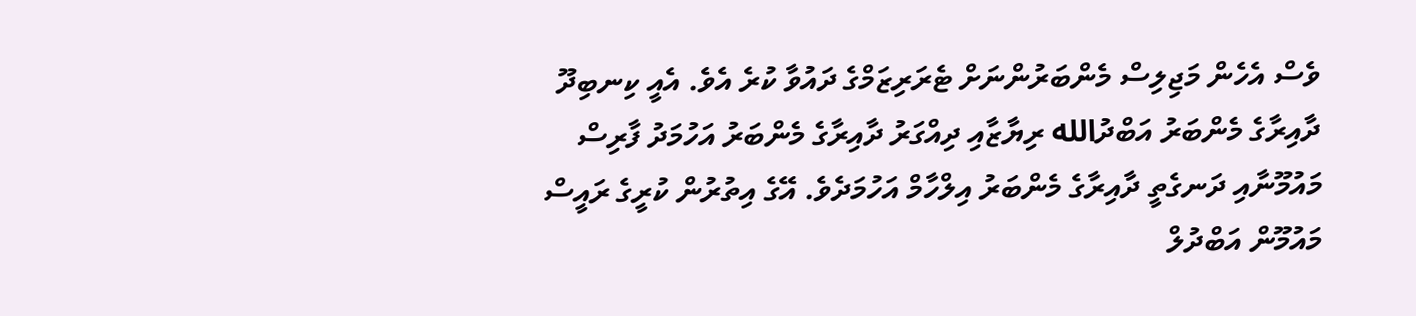ވެސް އެހެން މަޖިލިސް މެންބަރުންނަށް ޓެރަރިޒަމްގެ ދައުވާ ކުރެ އެވެ. އެއީ ކިނބިދޫ ދާއިރާގެ މެންބަރު އަބްދުالله ރިޔާޒާއި ދިއްގަރު ދާއިރާގެ މެންބަރު އަހުމަދު ފާރިސް މައުމޫނާއި ދަނގެތީ ދާއިރާގެ މެންބަރު އިލްހާމް އަހުމަދެވެ. އޭގެ އިތުރުން ކުރީގެ ރައީސް މައުމޫން އަބްދުލް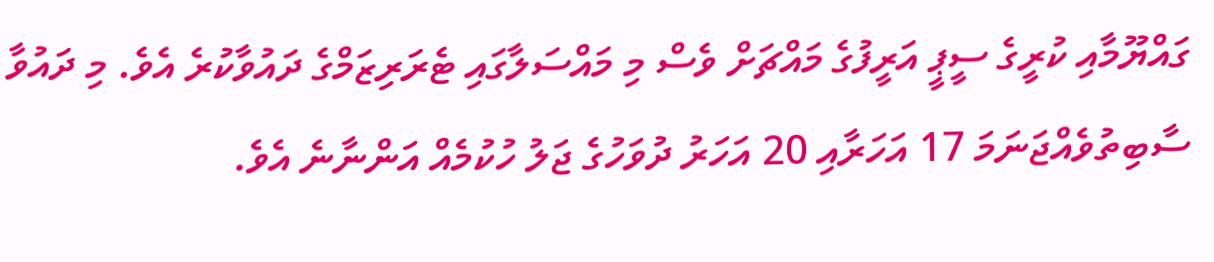ގައްޔޫމާއި ކުރީގެ ސީޕީ އަރީފުގެ މައްޗަށް ވެސް މި މައްސަލާގައި ޓެރަރިޒަމްގެ ދައުވާކުރެ އެވެ. މި ދައުވާ ސާބިތުވެއްޖަނަމަ 17 އަހަރާއި 20 އަހަރު ދުވަހުގެ ޖަލު ހުކުމެއް އަންނާނެ އެވެ.